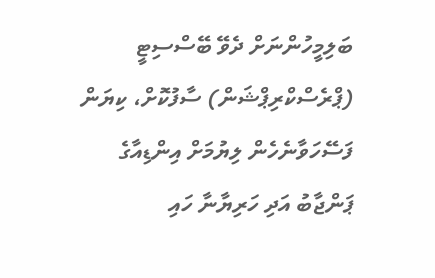ބަލިމީހުންނަށް ދެވޭ ބޭސްސިޓީ (ޕްރެސްކްރިޕްޝަން) ސާފުކޮށް، ކިޔަން ފަސޭހަވާނެހެން ލިޔުމަށް އިންޑިއާގެ ޕަންޖާބު އަދި ހަރިޔާނާ ހައި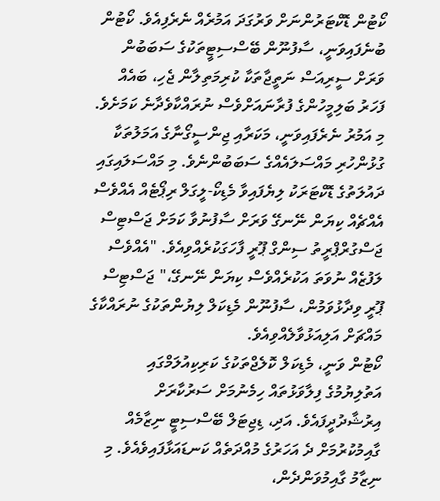ކޯޓުން ޑޮކްޓަރުންނަށް ވަރުގަދަ އަމުރެއް ނެރެފިއެވެ. ކޯޓުން ބުނެފައިވަނީ، ސާފުނޫން ބޭސްސިޓީތަކުގެ ސަބަބުން ވަރަށް ސީރިއަސް ނަތީޖާތަކާ ކުރިމަތިލާން ޖެހި، ބައެއް ފަހަރު ބަލިމީހުންގެ ފުރާނައަށްވެސް ނުރައްކާވެދާނެ ކަމަށެވެ.
މި އަމުރު ނެރެފައިވަނީ، މަކަރާއި ޖިންސީގޯނާގެ އަމަލުތަކާ ގުޅުންހުރި މައްސަލައެއްގެ ސަބަބުންނެވެ. މި މައްސަލައިގައި ދައުލަތުގެ ޑޮކްޓަރަކު ލިޔެފައިވާ މެޑިކޯ-ލީގަލް ރިޕޯޓެއް އެއްވެސް އެއްޗެއް ކިޔަން ނޭނގޭ ވަރަށް ސާފުނުވާ ކަމަށް ޖަސްޓިސް ޖަސްގުރްޕްރީތު ސިންގް ޕޫރީ ފާހަގަކުރެއްވިއެވެ. "އެއްވެސް ލަފުޒެއް ނުވަތަ އަކުރެއްވެސް ކިޔަން ނޭނގޭ،" ޖަސްޓިސް ޕޫރީ ވިދާޅުވަމުން، ސާފުނޫން މެޑިކަލް ލިޔުންތަކުގެ ނުރައްކާގެ މައްޗަށް އަލިއަޅުވާލެއްވިއެވެ.
ކޯޓުން ވަނީ، މެޑިކަލް ކޮލެޖްތަކުގެ ކަރިކިއުލަމްގައި އަތުލިޔުމުގެ ފިލާވަޅުތައް ހިމެނުމަށް ސަރުކާރަށް އިރުޝާދުދީފައެވެ. އަދި، ޑިޖިޓަލް ބޭސްސިޓީ ނިޒާމެއް ގާއިމުކުރުމަށް ދެ އަހަރުގެ މުއްދަތެއް ކަނޑައަޅާފައިވެއެވެ. މި ނިޒާމު ގާއިމުވަންދެން،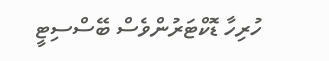ހުރިހާ ޑޮކްޓަރުންވެސް ބޭސްސިޓީ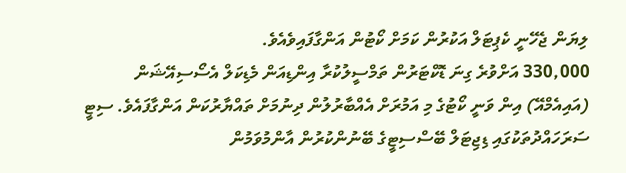ލިޔަން ޖެހޭނީ ކެޕިޓަލް އަކުރުން ކަމަށް ކޯޓުން އަންގާފައިވެއެވެ.
330,000 އަށްވުރެ ގިނަ ޑޮކްޓަރުން ތަމްސީލުކުރާ އިންޑިއަން މެޑިކަލް އެސޯސިއޭޝަން (އައިއެމްއޭ) އިން ވަނީ ކޯޓުގެ މި އަމުރަށް އެއްބާރުލުން ދިނުމަށް ތައްޔާރުކަން އަންގާފައެވެ. ސިޓީ ސަރަހައްދުތަކުގައި ޑިޖިޓަލް ބޭސްސިޓީގެ ބޭނުންކުރުން އާންމުވަމުން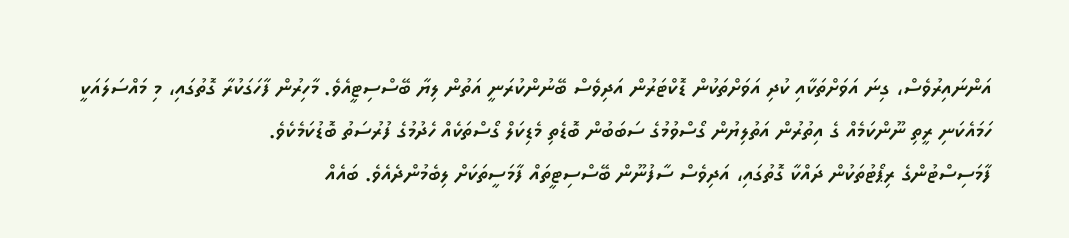އަންނައިރުވެސް، ގިނަ އަވަށްތަކާއި ކުދި އަވަށްތަކުން ޑޮކްޓަރުން އަދިވެސް ބޭނުންކުރަނީ އަތުން ލިޔާ ބޭސްސިޓީއެވެ. މާހިރުން ފާހަގަކުރާ ގޮތުގައި، މި މައްސަލައަކީ ހަމައެކަނި ރީތި ނޫންކަމެއް ގެ އިތުރުން އަތުލިޔުން ގޯސްވުމުގެ ސަބަބުން ބޮޑެތި މެޑިކަލް ގޯސްތަކެއް ހެދުމުގެ ފުރުސަތު ބޮޑުކަމެކެވެ.
ފާމަސިސްޓުންގެ ރިޕޯޓުތަކުން ދައްކާ ގޮތުގައި، އަދިވެސް ސާފުނޫން ބޭސްސިޓީތައް ފާމަސީތަކަށް ލިބެމުންދެއެވެ. ބައެއް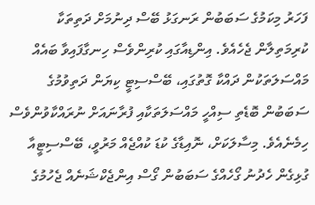ފަހަރު މިކަމުގެ ސަބަބުން ރަނގަޅު ބޭސް ދިނުމަށް ދަތިތަކާ ކުރިމަތިލާން ޖެހެއެވެ. އިންޑިއާގައި ކުރިންވެސް ހިނގާފައިވާ ބައެއް މައްސަލަތަކުން ދައްކާ ގޮތުގައި، ބޭސްސިޓީ ކިޔަން ދަތިވުމުގެ ސަބަބުން ބޮޑެތި ސިއްހީ މައްސަލަތަކާއި ފުރާނައަށް ނުރައްކާވުންވެސް ހިމެނެއެވެ. މިސާލަކަށް، ނޮއިޑާގެ ކުޑަ ކުއްޖެއް މަރުވީ، ބޭސްސިޓީއާ ގުޅިގެން ހެދުނު ގޯހެއްގެ ސަބަބުން ގޯސް އިންޖެކްޝަނެއް ޖެހުމުގެ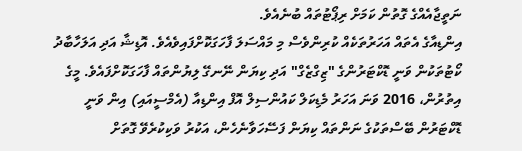ނަތީޖާއެއްގެ ގޮތުން ކަމަށް ރިޕޯޓުތައް ބުނެއެވެ.
އިންޑިއާގެ އެތައް އަހަރުތަކެއް ކުރިންވެސް މި މައްސަލަ ފާހަގަކޮށްފައިވެއެވެ. އޮޑިޝާ އަދި އަލަހާބާދު ކޯޓުތަކުން ވަނީ ޑޮކްޓަރުންގެ "ޒިގްޒެގް" އަދި ކިޔަން ނޭނގޭ ލިޔުންތައް ފާހަގަކޮށްފައެވެ. މީގެ އިތުރުން، 2016 ވަނަ އަހަރު މެޑިކަލް ކައުންސިލް އޮފް އިންޑިއާ (އެމްސީއައި) އިން ވަނީ ޑޮކްޓަރުން ބޭސްތަކުގެ ނަންތައް ކިޔަން ފަސޭހަވާނެހެން، އަކުރު ވަކިކުރެވޭ ގޮތަށް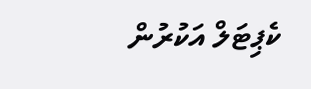ކެޕިޓަލް އަކުރުން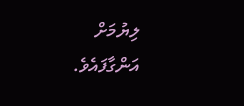ލިޔުމަށް އަންގާފައެވެ.